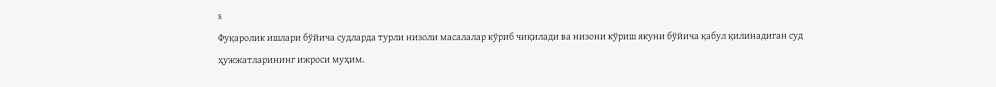s
Фуқаролик ишлари бўйича судларда турли низоли масалалар кўриб чиқилади ва низони кўриш якуни бўйича қабул қилинадиган суд ҳужжатларининг ижроси муҳим.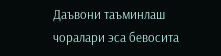Даъвони таъминлаш чоралари эса бевосита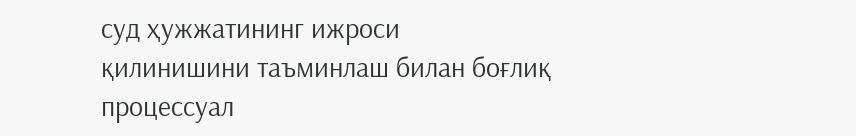суд ҳужжатининг ижроси қилинишини таъминлаш билан боғлиқ процессуал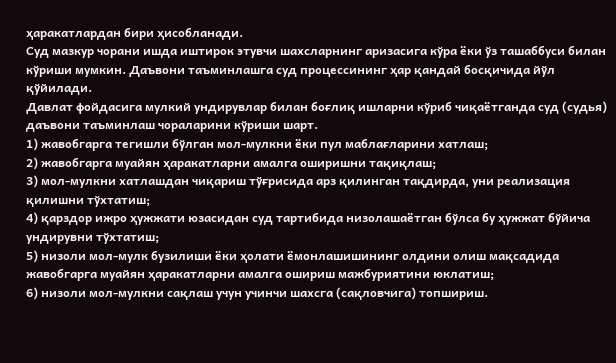ҳаракатлардан бири ҳисобланади.
Суд мазкур чорани ишда иштирок этувчи шахсларнинг аризасига кўра ёки ўз ташаббуси билан кўриши мумкин. Даъвони таъминлашга суд процессининг ҳар қандай босқичида йўл қўйилади.
Давлат фойдасига мулкий ундирувлар билан боғлиқ ишларни кўриб чиқаётганда суд (судья) даъвони таъминлаш чораларини кўриши шарт.
1) жавобгарга тегишли бўлган мол-мулкни ёки пул маблағларини хатлаш;
2) жавобгарга муайян ҳаракатларни амалга оширишни тақиқлаш;
3) мол-мулкни хатлашдан чиқариш тўғрисида арз қилинган тақдирда, уни реализация қилишни тўхтатиш;
4) қарздор ижро ҳужжати юзасидан суд тартибида низолашаётган бўлса бу ҳужжат бўйича ундирувни тўхтатиш;
5) низоли мол-мулк бузилиши ёки ҳолати ёмонлашишининг олдини олиш мақсадида жавобгарга муайян ҳаракатларни амалга ошириш мажбуриятини юклатиш;
6) низоли мол-мулкни сақлаш учун учинчи шахсга (сақловчига) топшириш.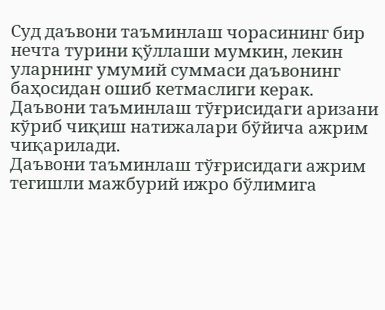Суд даъвони таъминлаш чорасининг бир нечта турини қўллаши мумкин, лекин уларнинг умумий суммаси даъвонинг баҳосидан ошиб кетмаслиги керак.
Даъвони таъминлаш тўғрисидаги аризани кўриб чиқиш натижалари бўйича ажрим чиқарилади.
Даъвони таъминлаш тўғрисидаги ажрим тегишли мажбурий ижро бўлимига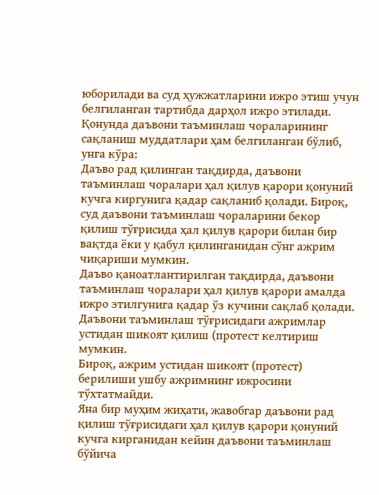юборилади ва суд ҳужжатларини ижро этиш учун белгиланган тартибда дарҳол ижро этилади.
Қонунда даъвони таъминлаш чораларининг сақланиш муддатлари ҳам белгиланган бўлиб, унга кўра:
Даъво рад қилинган тақдирда, даъвони таъминлаш чоралари ҳал қилув қарори қонуний кучга киргунига қадар сақланиб қолади. Бироқ, суд даъвони таъминлаш чораларини бекор қилиш тўғрисида ҳал қилув қарори билан бир вақтда ёки у қабул қилинганидан сўнг ажрим чиқариши мумкин.
Даъво қаноатлантирилган тақдирда, даъвони таъминлаш чоралари ҳал қилув қарори амалда ижро этилгунига қадар ўз кучини сақлаб қолади.
Даъвони таъминлаш тўғрисидаги ажримлар устидан шикоят қилиш (протест келтириш мумкин.
Бироқ, ажрим устидан шикоят (протест) берилиши ушбу ажримнинг ижросини тўхтатмайди.
Яна бир муҳим жиҳати, жавобгар даъвони рад қилиш тўғрисидаги ҳал қилув қарори қонуний кучга кирганидан кейин даъвони таъминлаш бўйича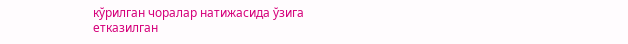кўрилган чоралар натижасида ўзига етказилган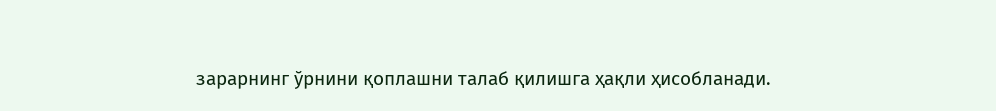зарарнинг ўрнини қоплашни талаб қилишга ҳақли ҳисобланади.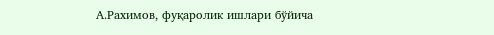А.Рахимов, фуқаролик ишлари бўйича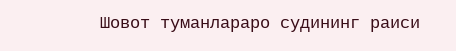Шовот туманлараро судининг раиси